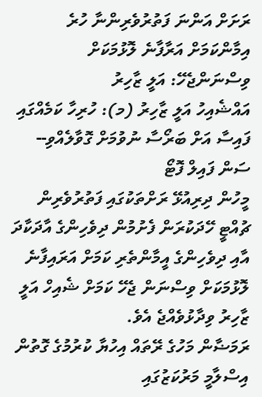ރަށަށް އަންނަ ފަތުރުވެރިންނާ ހުރެ އިމާންކަމަށް އަރާފާނެ ލޮޅުމަކަށް ވިސްނަންޖެހޭ: އަލީ ޒާހިރު
އައްޝެއިހު އަލީ ޒާހިރު (މ): ހުރިހާ ކަމެއްގައި ފައިސާ އަށް ބަރޯސާ ނުވުމަށް ގޮވާލެއްވި-- ސަން ފައިލް ފޮޓޯ
މީހުން ދިރިއުޅޭ ރަށްތަކުގައި ފަތުރުވެރިން ޗުއްޓީ ހޭދަކުރަން ފެށުމުން ދިވެހިންގެ އާދަކާދަ އާއި ދިވެހިންގެ އީމާންތެރި ކަމަށް އަރައިފާނެ ލޮޅުމަކަށް ވިސްނަން ޖެހޭ ކަމަށް ޝެއިހް އަލީ ޒާހިރު ވިދާޅުވެއްޖެ އެވެ.
ރަމަޟާން މަހުގެ ރޭތައް އިހުޔާ ކުރުމުގެ ގޮތުން އިސްލާމީ މަރުކަޒުގައި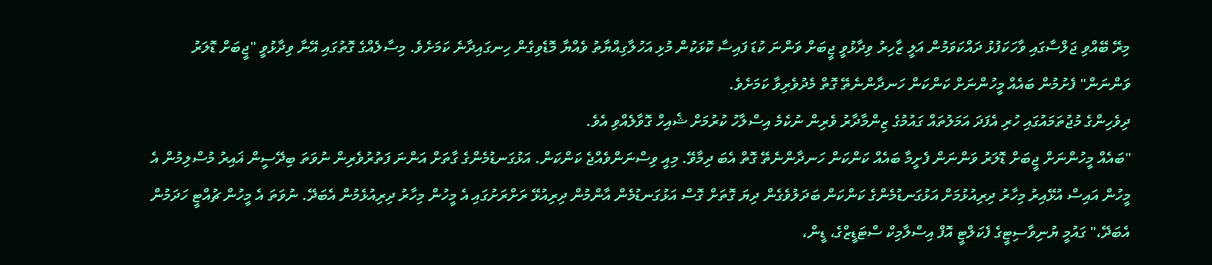މިރޭ ބޭއްވި ޖަލްސާގައި ވާހަކަފުޅު ދައްކަވަމުން އަލީ ޒާހިރު ވިދާޅުވީ ޖީބަށް ވަންނަ ކުޑަ ފައިސާ ކޮޅަކުން މުޅި އަހުލާގިއްޔާތު ވެއްޔާ މޮޑެވިގެން ހިނގައިދާނެ ކަމަށެވެ. މިސާލެއްގެ ގޮތުގައި އޭނާ ވިދާޅުވީ "ޖީބަށް ޑޮލަރު ވަންނަން" ފެށުމުން ބައެއް މީހުންނަށް ކަންކަން ހަނދާންނެތޭ ގޮތް މެދުވެރިވާ ކަމަށެވެ.
ދިވެހިންގެ މުޖުތަމައުގައި ހުރި އެފަދަ އަމަލުތައް ގައުމުގެ ޒިންމާދާރު ވެރިން ނުކެމެ އިސްލާހު ކުރުމަށް ޝެއިހް ގޮވާލެއްވި އެވެ.
"ބައެއް މީހުންނަށް ޖީބަށް ޑޮލަރު ވަންނަން ފެށީމާ ބައެއް ކަންކަން ހަނދާންނެތޭ ގޮތް އެބަ ދިމާވޭ. މިއީ ވިސްނަންވެއްޖެ ކަންކަން. އަޅުގަނޑުމެންގެ ގާތަށް އަންނަ ފަތުރުވެރިން ނުވަތަ ބިދޭސީން ޣައިރު މުސްލިމުން އެ މީހުން އައިސް އުޅޭއިރު މިހާރު ދިރިއުޅުމަށް އަޅުގަނޑުމެންގެ ކަންކަން ބަދަލުވެގެން ދިޔަ ގޮތަށް ގޮސް އަޅުގަނޑުމެން އާންމުން ދިރިއުޅޭ ރަށްރަށުގައި އެ މީހުން މިހާރު ދިރިއުޅެމުން އެބަދޭ. ނުވަތަ އެ މީހުން ޗުއްޓީ ހަދަމުން އެބަދޭ،" ގައުމީ ޔުނިވާސިޓީގެ ފެކަލްޓީ އޮފް އިސްލާމިކް ސްޓަޑީޒްގެ، ޑީން،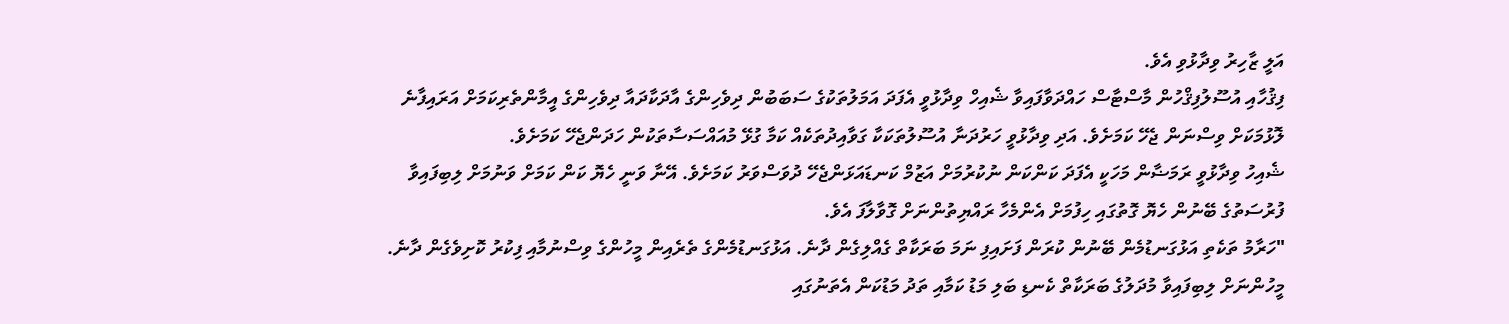އަލީ ޒާހިރު ވިދާޅުވި އެވެ.
ފިޤުހާއި އުސޫލުފިޤްހުން މާސްޓާސް ހައްދަވާފައިވާ ޝެއިހް ވިދާޅުވީ އެފަދަ އަމަލުތަކުގެ ސަބަބުން ދިވެހިންގެ އާދަކާދައާ ދިވެހިންގެ އީމާންތެރިކަމަށް އަރައިފާނެ ލޮޅުމަކަށް ވިސްނަން ޖެހޭ ކަމަށެވެ. އަދި ވިދާޅުވީ ހަރުދަނާ އުސޫލުތަކަކާ ގަވާއިދުތަކެއް ކަމާ ގުޅޭ މުއައްސަސާތަކުން ހަދަންޖެހޭ ކަމަށެވެ.
ޝެއިހު ވިދާޅުވީ ރަމަޟާން މަހަކީ އެފަދަ ކަންކަން ނުކުރުމަށް އަޒުމް ކަނޑައަޅަންޖެހޭ ދުވަސްވަރު ކަމަށެވެ. އޭނާ ވަނީ ހެޔޮ ކަން ކަމަށް ވަނުމަށް ލިބިފައިވާ ފުރުސަތުގެ ބޭނުން ހެޔޮ ގޮތުގައި ހިފުމަށް އެންމެހާ ރައްޔިތުންނަށް ގޮވާލާފަ އެވެ.
"ހަރާމު ތަކެތި އަޅުގަނޑުމެން ބޭނުން ކުރަން ފަށައިފި ނަމަ ބަރަކާތް ގެއްލިގެން ދާނެ. އަޅުގަނޑުމެންގެ ތެރެއިން މީހުންގެ ވިސްނުމާއި ފިކުރު ކޮށިވެގެން ދާނެ. މީހުންނަށް ލިބިފައިވާ މުދަލުގެ ބަރަކާތް ކެނޑި ބަލި މަޑު ކަމާއި ތަދު މަޑުކަން އެތަނުގައި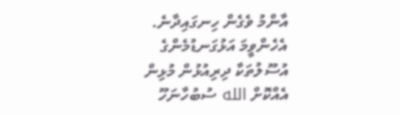އާންމު ވެގެން ހިނގައިދާނެ. އެހެންވީމަ އަޅުގަނޑުމެންގެ އުސޫލުތަކާ ދިރިއުޅުން މުޅިން އެއްކޮށް الله ސުބުހާނަހޫ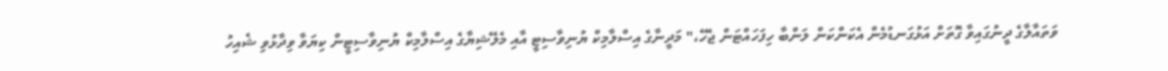ވަތައާލާގެ ދީނުގައިވާ ގޮތަށް އަޅުގަނޑުމެން އެކަންކަން ލަންބާ ހިފަހައްޓަން ޖެހޭ،" މަދީނާގެ އިސްލާމިކް ޔުނިވާސިޓީ އާއި މެލޭޝިޔާގެ އިސްލާމިކް ޔުނިވާސިޓީން ކިޔަވާ ވިދާޅުވި ޝެއިހު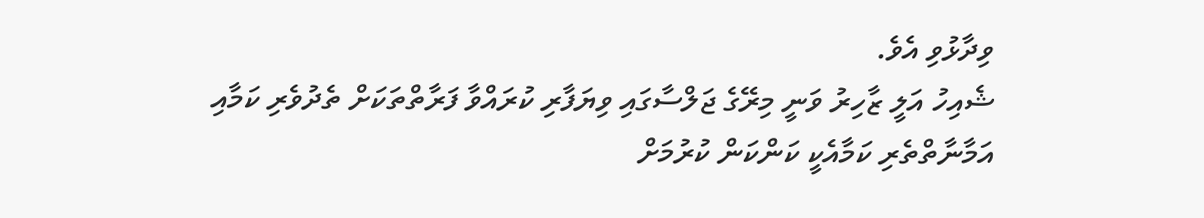ވިދާޅުވި އެވެ.
ޝެއިހު އަލީ ޒާހިރު ވަނީ މިރޭގެ ޖަލްސާގައި ވިޔަފާރި ކުރައްވާ ފަރާތްތަކަށް ތެދުވެރި ކަމާއި އަމާނާތްތެރި ކަމާއެކީ ކަންކަން ކުރުމަށް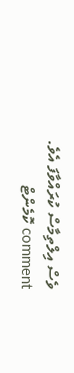ވެސް އިލްތިމާސް ކުރައްވާފަ އެވެ.
comment ކޮމެންޓް